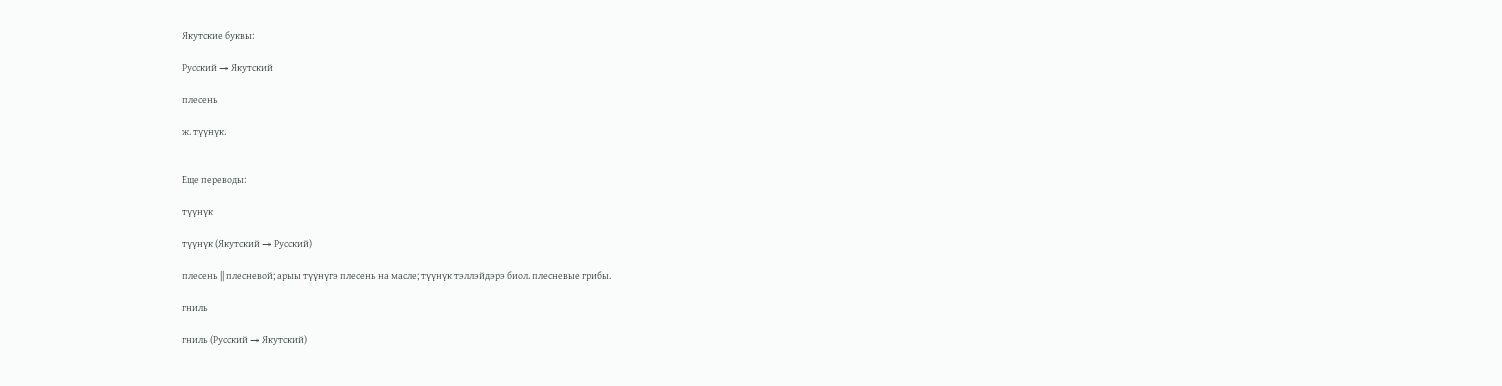Якутские буквы:

Русский → Якутский

плесень

ж. түүнүк.


Еще переводы:

түүнүк

түүнүк (Якутский → Русский)

плесень || плесневой; арыы түүнүгэ плесень на масле; түүнүк тэллэйдэрэ биол. плесневые грибы.

гниль

гниль (Русский → Якутский)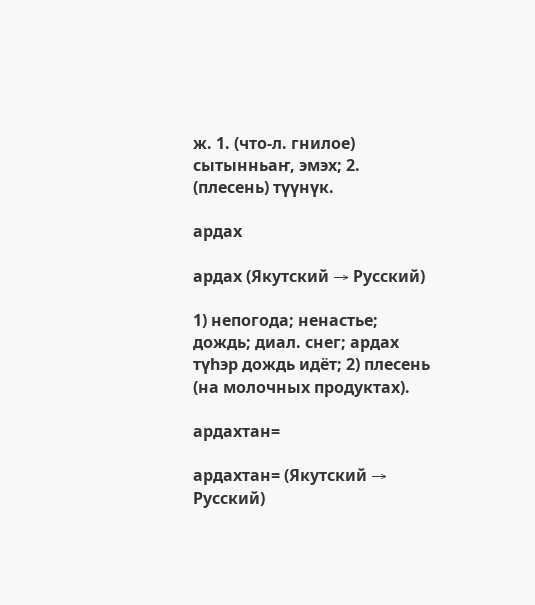ж. 1. (что-л. гнилое) сытынньаҥ, эмэх; 2. (плесень) түүнүк.

ардах

ардах (Якутский → Русский)

1) непогода; ненастье; дождь; диал. снег; ардах түһэр дождь идёт; 2) плесень (на молочных продуктах).

ардахтан=

ардахтан= (Якутский → Русский)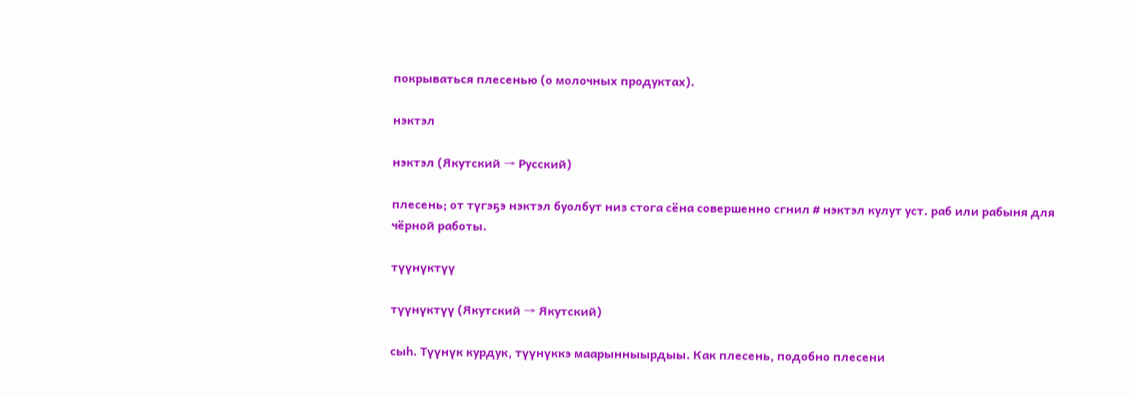покрываться плесенью (о молочных продуктах).

нэктэл

нэктэл (Якутский → Русский)

плесень; от түгэҕэ нэктэл буолбут низ стога сёна совершенно сгнил # нэктэл кулут уст. раб или рабыня для чёрной работы.

түүнүктүү

түүнүктүү (Якутский → Якутский)

сыһ. Түүнүк курдук, түүнүккэ маарынныырдыы. Как плесень, подобно плесени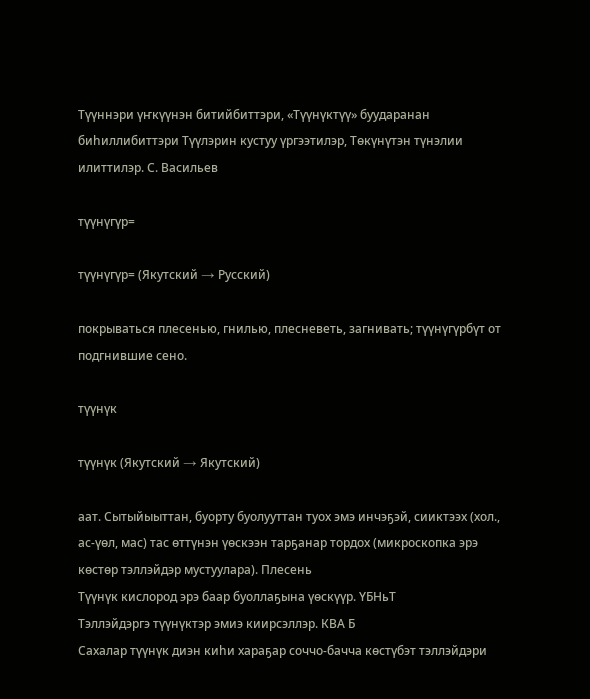Түүннэри үҥкүүнэн битийбиттэри, «Түүнүктүү» буударанан биһиллибиттэри Түүлэрин кустуу үргээтилэр, Төкүнүтэн түнэлии илиттилэр. С. Васильев

түүнүгүр=

түүнүгүр= (Якутский → Русский)

покрываться плесенью, гнилью, плесневеть, загнивать; түүнүгүрбүт от подгнившие сено.

түүнүк

түүнүк (Якутский → Якутский)

аат. Сытыйыыттан, буорту буолууттан туох эмэ инчэҕэй, сииктээх (хол., ас-үөл, мас) тас өттүнэн үөскээн тарҕанар тордох (микроскопка эрэ көстөр тэллэйдэр мустуулара). Плесень
Түүнүк кислород эрэ баар буоллаҕына үөскүүр. ҮБНьТ
Тэллэйдэргэ түүнүктэр эмиэ киирсэллэр. КВА Б
Сахалар түүнүк диэн киһи хараҕар соччо-бачча көстүбэт тэллэйдэри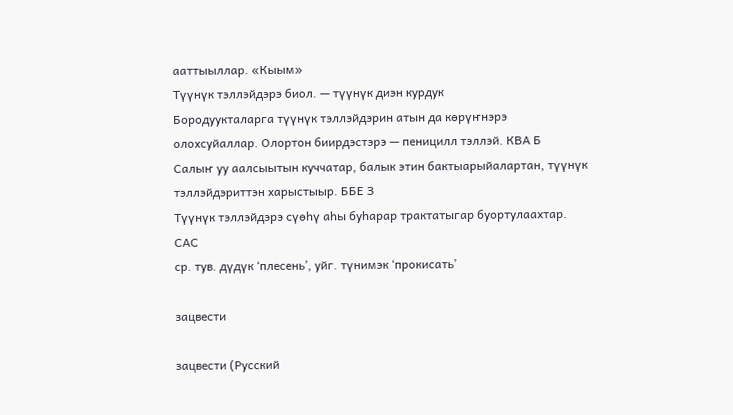ааттыыллар. «Кыым»
Түүнүк тэллэйдэрэ биол. — түүнүк диэн курдук
Бородуукталарга түүнүк тэллэйдэрин атын да көрүҥнэрэ олохсуйаллар. Олортон биирдэстэрэ — пеницилл тэллэй. КВА Б
Салыҥ уу аалсыытын куччатар, балык этин бактыарыйалартан, түүнүк тэллэйдэриттэн харыстыыр. ББЕ З
Түүнүк тэллэйдэрэ сүөһү аһы буһарар трактатыгар буортулаахтар. САС
ср. тув. дүдүк ‘плесень’, уйг. түнимэк ‘прокисать’

зацвести

зацвести (Русский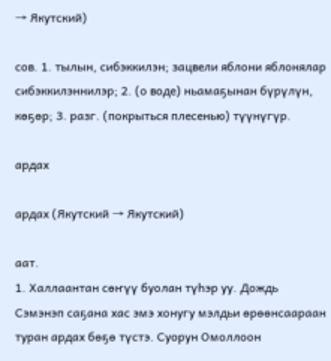→ Якутский)

сов. 1. тылын, сибэккилэн; зацвели яблони яблонялар сибэккилэннилэр; 2. (о воде) ньамаҕынан бүрүлүн, көҕөр; 3. разг. (покрыться плесенью) түүнүгүр.

ардах

ардах (Якутский → Якутский)

аат.
1. Халлаантан сөҥүү буолан түһэр уу. Дождь
Сэмэнэп саҕана хас эмэ хонугу мэлдьи өрөөнсаараан туран ардах бөҕө түстэ. Суорун Омоллоон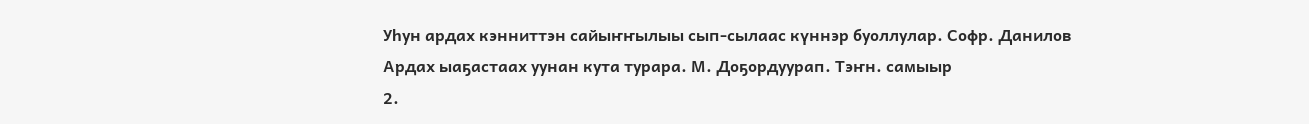Уһун ардах кэнниттэн сайыҥҥылыы сып-сылаас күннэр буоллулар. Софр. Данилов
Ардах ыаҕастаах уунан кута турара. М. Доҕордуурап. Тэҥн. самыыр
2.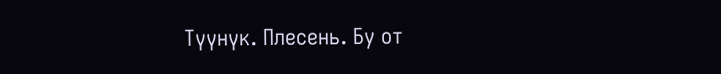Түүнүк. Плесень. Бу от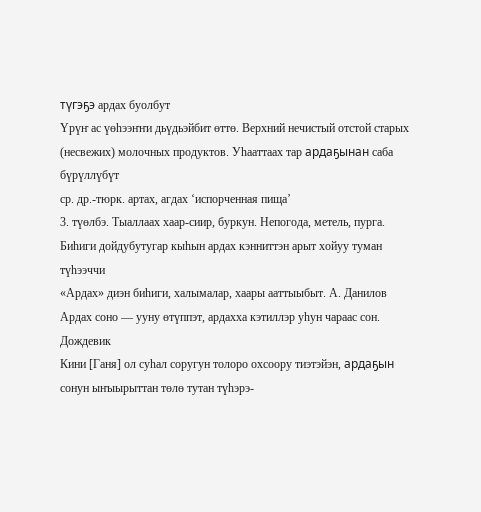түгэҕэ ардах буолбут
Үрүҥ ас үөһээҥҥи дьүдьэйбит өттө. Верхний нечистый отстой старых (несвежих) молочных продуктов. Уһааттаах тар ардаҕынан саба бүрүллүбүт
ср. др.-тюрк. артах, агдах ‘испорченная пища’
3. түөлбэ. Тыаллаах хаар-сиир, буркун. Непогода, метель, пурга. Биһиги дойдубутугар кыһын ардах кэнниттэн арыт хойуу туман түһээччи
«Ардах» диэн биһиги, халымалар, хаары ааттыыбыт. А. Данилов
Ардах соно — ууну өтүппэт, ардахха кэтиллэр уһун чараас сон. Дождевик
Кини [Ганя] ол суһал соругун толоро охсоору тиэтэйэн, ардаҕын сонун ыҥыырыттан төлө тутан түһэрэ-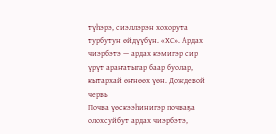түһэрэ, сиэллэрэн хохорута турбутун өйдүүбүн. «ХС». Ардах чиэрбэтэ — ардах кэмигэр сир үрүт араҥатыгар баар буолар, кытархай өҥнөөх үөн. Дождевой червь
Почва үөскээһинигэр почваҕа олохсуйбут ардах чиэрбэтэ,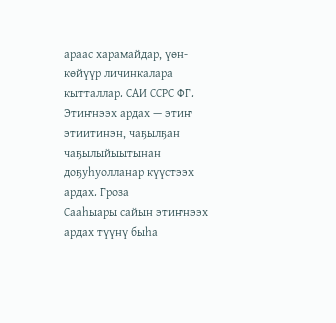араас харамайдар, үөн-көйүүр личинкалара кытталлар. САИ ССРС ФГ. Этиҥнээх ардах — этиҥ этиитинэн, чаҕылҕан чаҕылыйыытынан доҕуһуолланар күүстээх ардах. Гроза
Сааһыары сайын этиҥнээх ардах түүнү быһа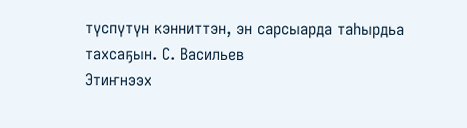түспүтүн кэнниттэн, эн сарсыарда таһырдьа тахсаҕын. С. Васильев
Этиҥнээх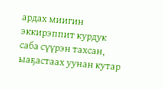ардах миигин эккирэппит курдук саба сүүрэн тахсан, ыаҕастаах уунан кутар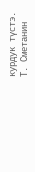курдук түстэ. Т. Сметанин